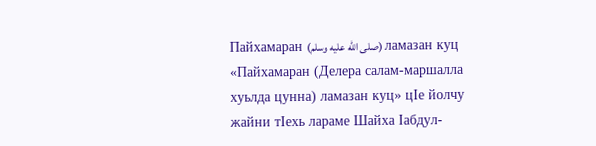Пайхамаран (صلى الله عليه وسلم) ламазан куц
«Пайхамаран (Делера салам-маршалла хуьлда цунна) ламазан куц» цӀе йолчу жайни тӀехь лараме Шайха Ӏабдул-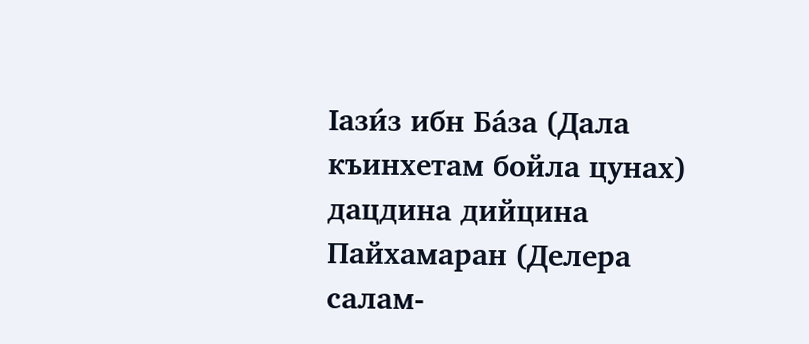Ӏази́з ибн Ба́за (Дала къинхетам бойла цунах) дацдина дийцина Пайхамаран (Делера салам-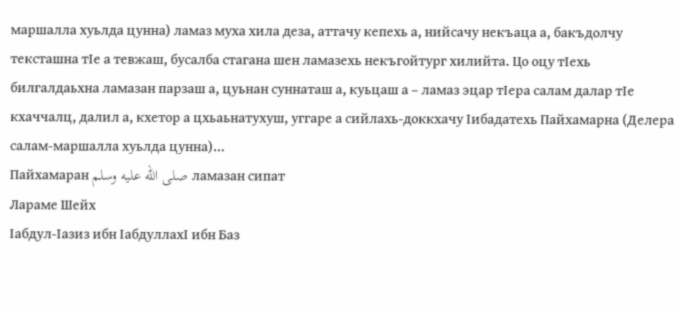маршалла хуьлда цунна) ламаз муха хила деза, аттачу кепехь а, нийсачу некъаца а, бакъдолчу тексташна тӀе а тевжаш, бусалба стагана шен ламазехь некъгойтург хилийта. Цо оцу тӀехь билгалдаьхна ламазан парзаш а, цуьнан суннаташ а, куьцаш а – ламаз эцар тӀера салам далар тӀе кхаччалц, далил а, кхетор а цхьаьнатухуш, уггаре а сийлахь-доккхачу Ӏибадатехь Пайхамарна (Делера салам-маршалла хуьлда цунна)…
Пайхамаран صلى الله عليه وسلم ламазан сипат
Лараме Шейх
Ӏабдул-Ӏазиз ибн ӀабдуллахӀ ибн Баз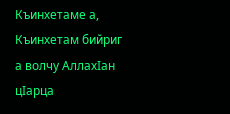Къинхетаме а, Къинхетам бийриг а волчу АллахIан цIарца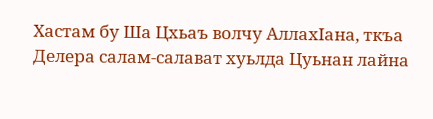Хастам бу Ша Цхьаъ волчу АллахIана, ткъа Делера салам-салават хуьлда Цуьнан лайна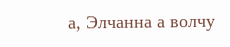а, Элчанна а волчу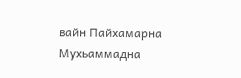вайн Пайхамарна Мухьаммадна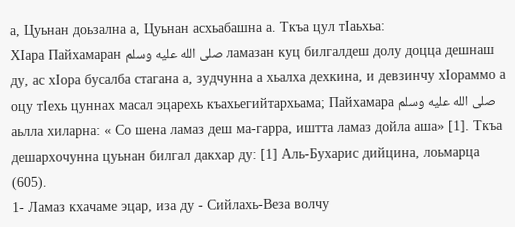а, Цуьнан доьзална а, Цуьнан асхьабашна а. Ткъа цул тIаьхьа:
ХӀара Пайхамаран صلى الله عليه وسلم ламазан куц билгалдеш долу доцца дешнаш ду, ас хӀора бусалба стагана а, зудчунна а хьалха дехкина, и девзинчу хӀораммо а оцу тӀехь цуннах масал эцарехь къахьегийтархьама; Пайхамара صلى الله عليه وسلم аьлла хиларна: « Со шена ламаз деш ма-гарра, иштта ламаз дойла аша» [1]. Ткъа дешархочунна цуьнан билгал дакхар ду: [1] Аль-Бухарис дийцина, лоьмарца (605).
1- Ламаз кхачаме эцар, иза ду - Сийлахь-Веза волчу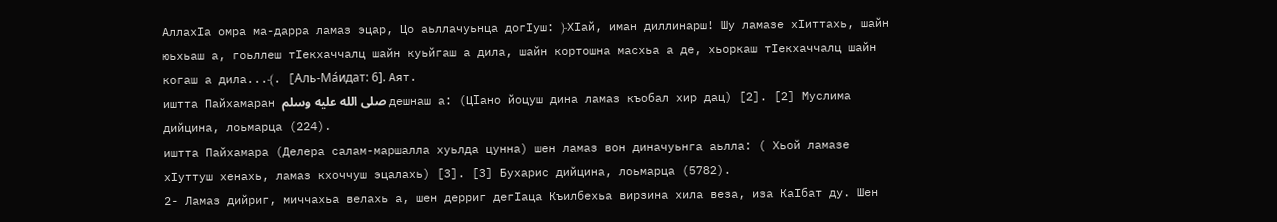АллахIа омра ма-дарра ламаз эцар, Цо аьллачуьнца догIуш: ﴿ХIай, иман диллинарш! Шу ламазе хIиттахь, шайн юьхьаш а, гоьллеш тIекхаччалц шайн куьйгаш а дила, шайн кортошна масхьа а де, хьоркаш тIекхаччалц шайн когаш а дила...﴾. [Аль-Ма́идат: 6]. Аят.
иштта Пайхамаран صلى الله عليه وسلم дешнаш а: (Цӏано йоцуш дина ламаз къобал хир дац) [2]. [2] Муслима дийцина, лоьмарца (224).
иштта Пайхамара (Делера салам-маршалла хуьлда цунна) шен ламаз вон диначуьнга аьлла: ( Хьой ламазе хІуттуш хенахь, ламаз кхоччуш эцалахь) [3]. [3] Бухарис дийцина, лоьмарца (5782).
2- Ламаз дийриг, миччахьа велахь а, шен дерриг дегIаца Къилбехьа вирзина хила веза, иза КаIбат ду. Шен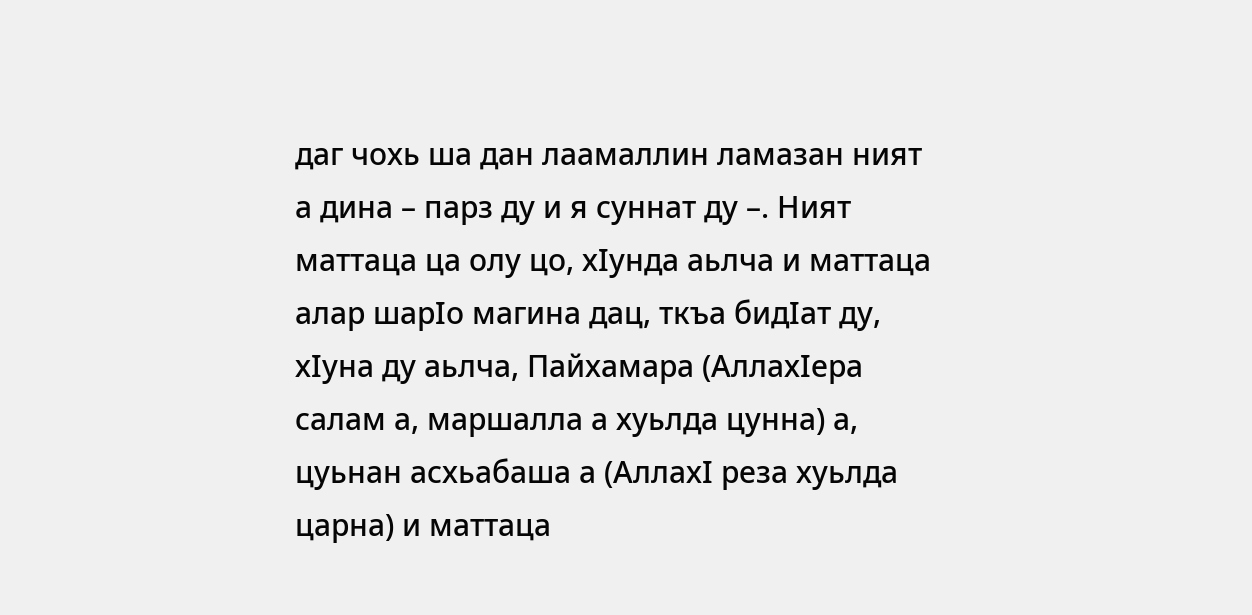даг чохь ша дан лаамаллин ламазан ният а дина – парз ду и я суннат ду –. Ният маттаца ца олу цо, хIунда аьлча и маттаца алар шарIо магина дац, ткъа бидIат ду, хIуна ду аьлча, Пайхамара (АллахIера салам а, маршалла а хуьлда цунна) а, цуьнан асхьабаша а (АллахI реза хуьлда царна) и маттаца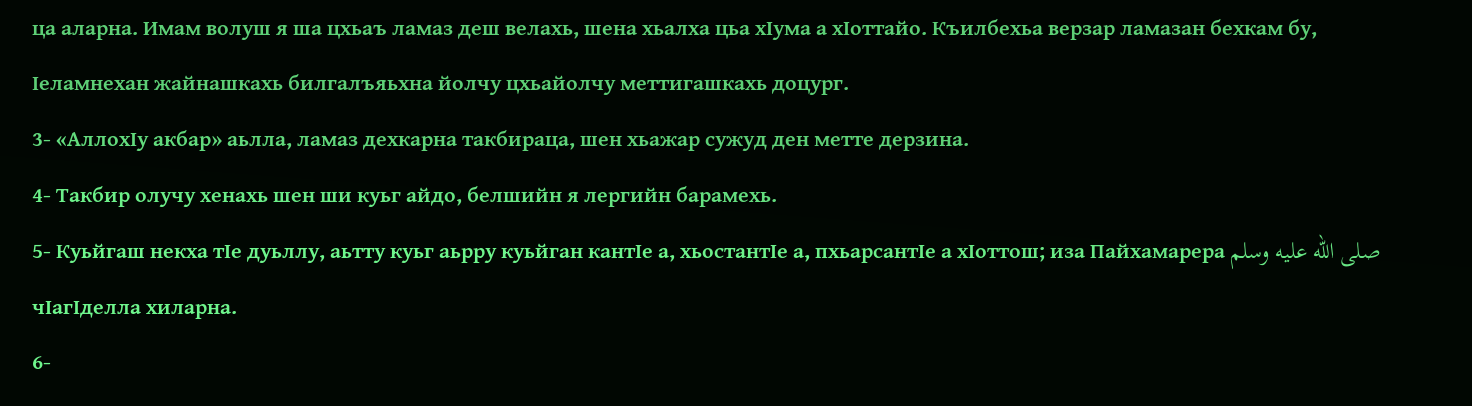ца аларна. Имам волуш я ша цхьаъ ламаз деш велахь, шена хьалха цьа хIума а хIоттайо. Къилбехьа верзар ламазан бехкам бу, Iеламнехан жайнашкахь билгалъяьхна йолчу цхьайолчу меттигашкахь доцург.
3- «АллохIу акбар» аьлла, ламаз дехкарна такбираца, шен хьажар сужуд ден метте дерзина.
4- Такбир олучу хенахь шен ши куьг айдо, белшийн я лергийн барамехь.
5- Куьйгаш некха тIе дуьллу, аьтту куьг аьрру куьйган кантIе а, хьостантIе а, пхьарсантIе а хIоттош; иза Пайхамарера صلى الله عليه وسلم чIагIделла хиларна.
6-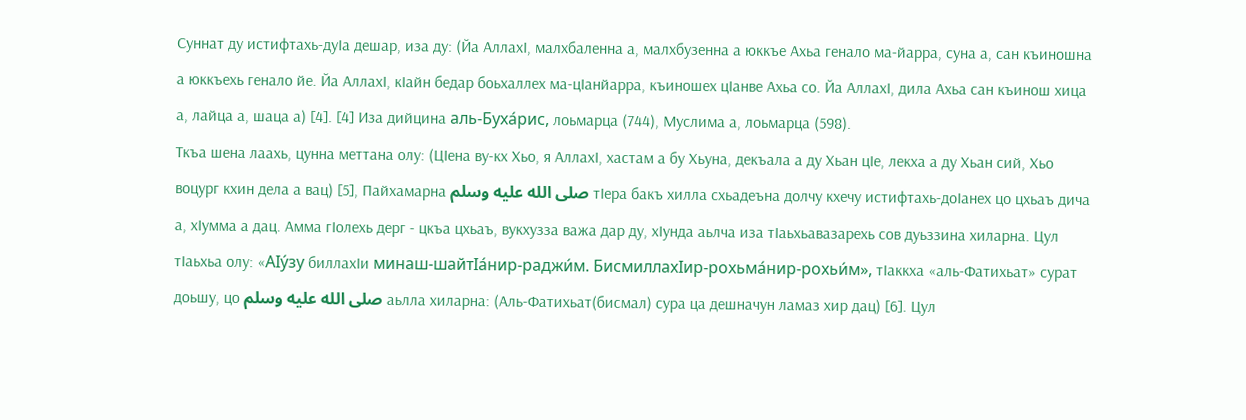Суннат ду истифтахь-дуӀа дешар, иза ду: (Йа АллахI, малхбаленна а, малхбузенна а юккъе Ахьа генало ма-йарра, суна а, сан къиношна а юккъехь генало йе. Йа АллахI, кIайн бедар боьхаллех ма-цIанйарра, къиношех цIанве Ахьа со. Йа АллахI, дила Ахьа сан къинош хица а, лайца а, шаца а) [4]. [4] Иза дийцина аль-Буха́рис, лоьмарца (744), Муслима а, лоьмарца (598).
Ткъа шена лаахь, цунна меттана олу: (ЦIена ву-кх Хьо, я АллахI, хастам а бу Хьуна, декъала а ду Хьан цIе, лекха а ду Хьан сий, Хьо воцург кхин дела а вац) [5], Пайхамарна صلى الله عليه وسلم тӀера бакъ хилла схьадеъна долчу кхечу истифтахь-доӀанех цо цхьаъ дича а, хӀумма а дац. Амма гӀолехь дерг - цкъа цхьаъ, вукхузза важа дар ду, хӀунда аьлча иза тӀаьхьавазарехь сов дуьззина хиларна. Цул тӀаьхьа олу: «АӀу́зу биллахӀи минаш-шайтӀа́нир-раджи́м. БисмиллахӀир-рохьма́нир-рохьи́м», тӀаккха «аль-Фатихьат» сурат доьшу, цо صلى الله عليه وسلم аьлла хиларна: (Аль-Фатихьат(бисмал) сура ца дешначун ламаз хир дац) [6]. Цул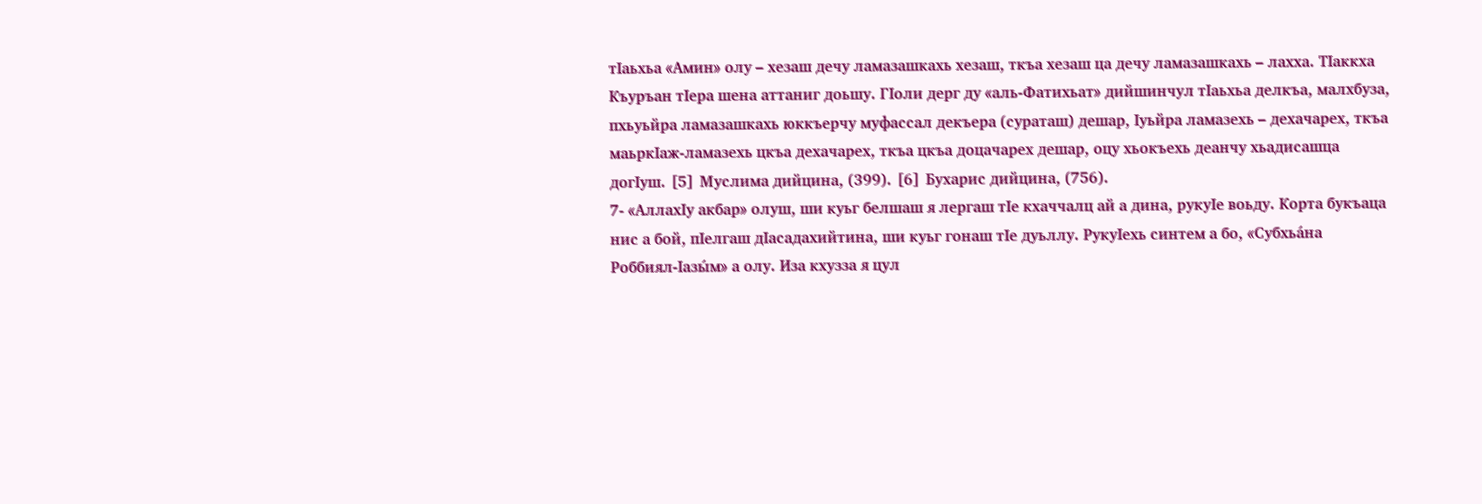тIаьхьа «Амин» олу – хезаш дечу ламазашкахь хезаш, ткъа хезаш ца дечу ламазашкахь – лахха. ТIаккха Къуръан тIера шена аттаниг доьшу. ГIоли дерг ду «аль-Фатихьат» дийшинчул тIаьхьа делкъа, малхбуза, пхьуьйра ламазашкахь юккъерчу муфассал декъера (сураташ) дешар, Iуьйра ламазехь – дехачарех, ткъа маьркIаж-ламазехь цкъа дехачарех, ткъа цкъа доцачарех дешар, оцу хьокъехь деанчу хьадисашца догIуш. [5] Муслима дийцина, (399). [6] Бухарис дийцина, (756).
7- «АллахIу акбар» олуш, ши куьг белшаш я лергаш тIе кхаччалц ай а дина, рукуIе воьду. Корта букъаца нис а бой, пIелгаш дIасадахийтина, ши куьг гонаш тIе дуьллу. РукуIехь синтем а бо, «Субхьа́на Роббиял-Iазы́м» а олу. Иза кхузза я цул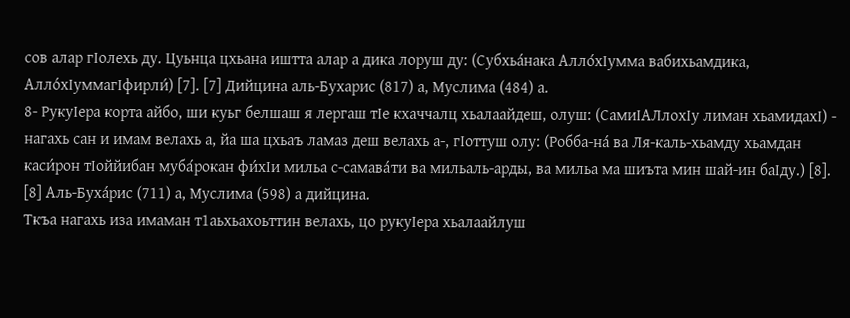сов алар гIолехь ду. Цуьнца цхьана иштта алар а дика лоруш ду: (Субхьа́нака Алло́хIумма вабихьамдика, Алло́хIуммагIфирли́) [7]. [7] Дийцина аль-Бухарис (817) а, Муслима (484) а.
8- РукуӀера корта айбо, ши куьг белшаш я лергаш тӀе кхаччалц хьалаайдеш, олуш: (СамиIАЛлохIу лиман хьамидахI) - нагахь сан и имам велахь а, йа ша цхьаъ ламаз деш велахь а-, гІоттуш олу: (Робба-на́ ва Ля-каль-хьамду хьамдан каси́рон тIоййибан муба́рокан фи́хIи мильа с-самава́ти ва мильаль-арды, ва мильа ма шиъта мин шай-ин баIду.) [8]. [8] Аль-Буха́рис (711) а, Муслима (598) а дийцина.
Ткъа нагахь иза имаман т1аьхьахоьттин велахь, цо рукуIера хьалаайлуш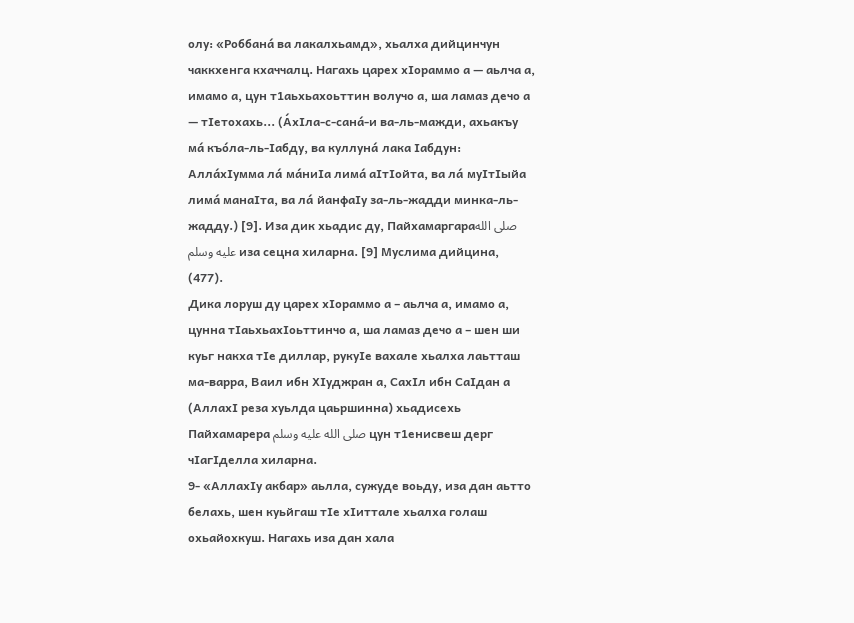олу: «Роббана́ ва лакалхьамд», хьалха дийцинчун чаккхенга кхаччалц. Нагахь царех хIораммо а — аьлча а, имамо а, цун т1аьхьахоьттин волучо а, ша ламаз дечо а — тIетохахь... (А́хIла-с-сана́-и ва-ль-мажди, ахьакъу ма́ къо́ла-ль-Iабду, ва куллуна́ лака Iабдун: Алла́хIумма ла́ ма́ниIа лима́ аIтIойта, ва ла́ муIтIыйа лима́ манаIта, ва ла́ йанфаIу за-ль-жадди минка-ль-жадду.) [9]. Иза дик хьадис ду, Пайхамаргараصلى الله عليه وسلم иза сецна хиларна. [9] Муслима дийцина, (477).
Дика лоруш ду царех хIораммо а – аьлча а, имамо а, цунна тIаьхьахIоьттинчо а, ша ламаз дечо а – шен ши куьг накха тIе диллар, рукуIе вахале хьалха лаьтташ ма-варра, Ваил ибн ХIуджран а, СахIл ибн СаIдан а (АллахI реза хуьлда цаьршинна) хьадисехь Пайхамарера صلى الله عليه وسلم цун т1енисвеш дерг чIагIделла хиларна.
9- «АллахIу акбар» аьлла, сужуде воьду, иза дан аьтто белахь, шен куьйгаш тIе хIиттале хьалха голаш охьайохкуш. Нагахь иза дан хала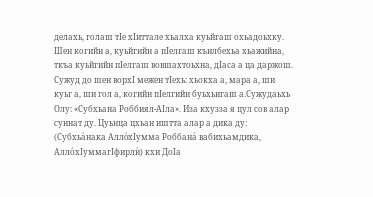делахь, голаш тIе хIиттале хьалха куьйгаш охьадоьхку. Шен когийн а, куьйгийн а пIелгаш къилбехьа хьажийна, ткъа куьйгийн пIелгаш вовшахтоьхна, дIаса а ца даржош. Сужуд до шен ворхI межен тIехь: хьокха а, мара а, ши куьг а, ши гол а, когийн пIелгийн буьхьигаш а.Сужудаьхь Олу: «Субхьана Роббиял-АIла». Иза кхузза я цул сов алар суннат ду. Цуьнца цхьан иштта алар а дика ду: (Субхьа́нака Алло́хIумма Роббана́ вабихьамдика, Алло́хIуммагIфирли́) кхи Доӏа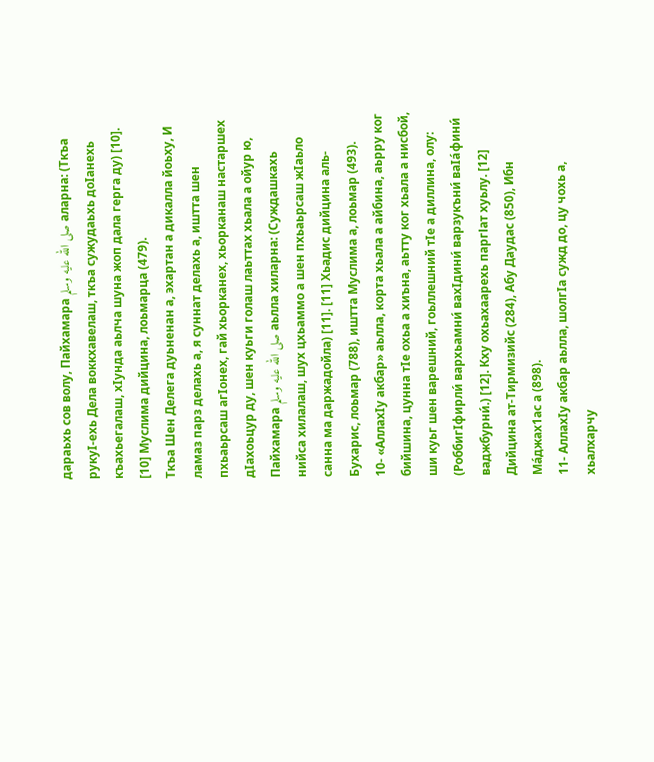дараьхь сов волу, Пайхамара صلى الله عليه وسلم аларна: (Ткъа рукуI-ехь Дела воккхавелаш, ткъа сужудаьхь доIанехь къахьегалаш, хIунда аьлча шуна жоп дала герга ду) [10]. [10] Муслима дийцина, лоьмарца (479).
Ткъа Шен Делега дуьненан а, эхартан а дикалла йоьху, И ламаз парз делахь а, я суннат делахь а, иштта шен пхьаьрсаш агӀонех, гай хьорканех, хьорканаш настаршех дӀахоьцур ду, шен куьги голаш лаьттах хьала а ойур ю, Пайхамара صلى الله عليه وسلم аьлла хиларна: (Суждашкахь нийса хилалаш, шух цхьаммо а шен пхьаьрсаш жӀаьло санна ма даржадойла) [11]. [11] Хьадис дийцина аль-Бухарис, лоьмар (788), иштта Муслима а, лоьмар (493).
10- «АллахIу акбар» аьлла, корта хьала а айбина, аьрру ког бийшина, цунна тIе охьа а хиъна, аьтту ког хьала а нисбой, ши куьг шен варешний, гоьллешний тIе а диллина, олу: (РоббигIфирли́ вархьамни́ вахIдини́ варзукъни́ ваIа́фини́ ваджбурни́.) [12]. Кху охьахаарехь паргІат хуьлу. [12] Дийцина ат-Тирмизийс (284), Абу Даудас (850), Ибн Ма́джах1ас а (898).
11- Аллахӏу акбар аьлла, шолгӏа сужд до, цу чохь а, хьалхарчу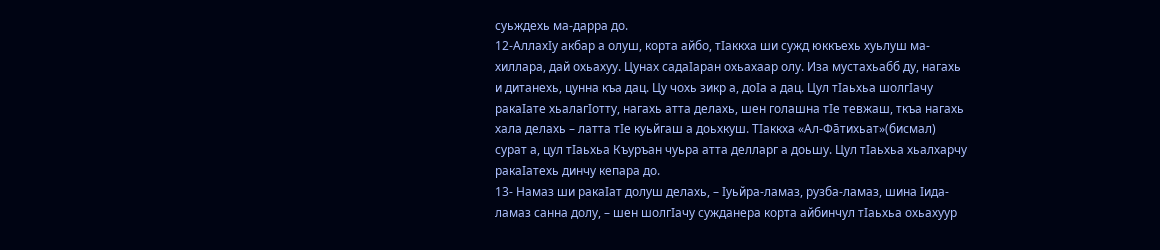суьждехь ма-дарра до.
12-Аллахӏу акбар а олуш, корта айбо, тIаккха ши сужд юккъехь хуьлуш ма-хиллара, дай охьахуу. Цунах садаIаран охьахаар олу. Иза мустахьабб ду, нагахь и дитанехь, цунна къа дац. Цу чохь зикр а, доIа а дац. Цул тIаьхьа шолгIачу ракаIате хьалагIотту, нагахь атта делахь, шен голашна тIе тевжаш, ткъа нагахь хала делахь – латта тIе куьйгаш а доьхкуш. ТIаккха «Ал-Фа̄тихьат»(бисмал) сурат а, цул тIаьхьа Къуръан чуьра атта делларг а доьшу. Цул тIаьхьа хьалхарчу ракаIатехь динчу кепара до.
13- Намаз ши ракаӀат долуш делахь, – Ӏуьйра-ламаз, рузба-ламаз, шина Ӏида-ламаз санна долу, – шен шолгӀачу сужданера корта айбинчул тӀаьхьа охьахуур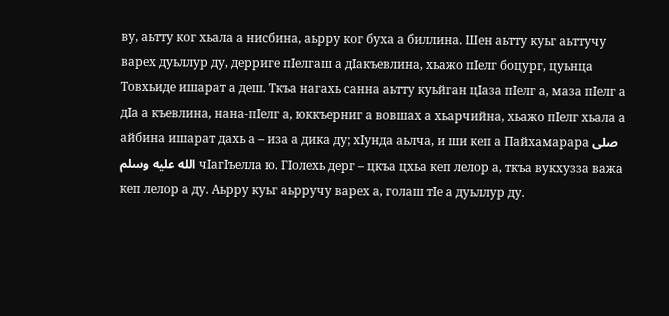ву, аьтту ког хьала а нисбина, аьрру ког буха а биллина. Шен аьтту куьг аьттучу варех дуьллур ду, дерриге пӀелгаш а дӀакъевлина, хьажо пӀелг боцург, цуьнца Товхьиде ишарат а деш. Ткъа нагахь санна аьтту куьйган цӀаза пӀелг а, маза пӀелг а дӀа а къевлина, нана-пӀелг а, юккъерниг а вовшах а хьарчийна, хьажо пӀелг хьала а айбина ишарат дахь а – иза а дика ду; хӀунда аьлча, и ши кеп а Пайхамарара صلى الله عليه وسلم чӀагӀъелла ю. ГӀолехь дерг – цкъа цхьа кеп лелор а, ткъа вукхузза важа кеп лелор а ду. Аьрру куьг аьрручу варех а, голаш тӀе а дуьллур ду.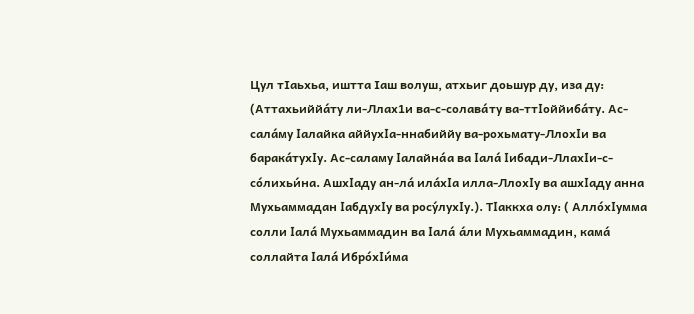Цул тӀаьхьа, иштта Ӏаш волуш, атхьиг доьшур ду, иза ду: (Аттахьиййа́ту ли-Ллах1и ва-с-солава́ту ва-ттӏоййиба́ту. Ас-сала́му ӏалайка аййухӏа-ннабиййу ва-рохьмату-Ллохӏи ва барака́тухӏу. Ас-саламу ӏалайна́а ва ӏала́ ӏибади-Ллахӏи-с-со́лихьи́на. Ашхӏаду ан-ла́ ила́хӏа илла-Ллохӏу ва ашхӏаду анна Мухьаммадан ӏабдухӏу ва росу́лухӏу.). Тӏаккха олу: ( Алло́хӏумма солли ӏала́ Мухьаммадин ва ӏала́ а́ли Мухьаммадин, кама́ соллайта ӏала́ Ибро́хӏи́ма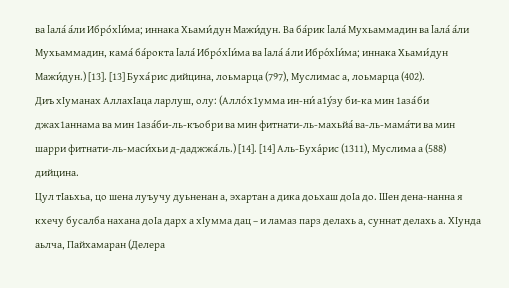ва ӏала́ а́ли Ибро́хӏи́ма; иннака Хьами́дун Мажи́дун. Ва ба́рик ӏала́ Мухьаммадин ва ӏала́ а́ли Мухьаммадин, кама́ ба́рокта ӏала́ Ибро́хӏи́ма ва ӏала́ а́ли Ибро́хӏи́ма; иннака Хьами́дун Мажи́дун.) [13]. [13] Буха́рис дийцина, лоьмарца (797), Муслимас а, лоьмарца (402).
Диъ хIуманах АллахIаца ларлуш, олу: (Алло́х1умма ин-ни́ а1у́зу би-ка мин 1аза́би джах1аннама ва мин 1аза́би-ль-къобри ва мин фитнати-ль-махьйа́ ва-ль-мама́ти ва мин шарри фитнати-ль-маси́хьи д-даджжа́ль.) [14]. [14] Аль-Буха́рис (1311), Муслима а (588) дийцина.
Цул тIаьхьа, цо шена луъучу дуьненан а, эхартан а дика доьхаш доIа до. Шен дена-нанна я кхечу бусалба нахана доIа дарх а хIумма дац – и ламаз парз делахь а, суннат делахь а. ХIунда аьлча, Пайхамаран (Делера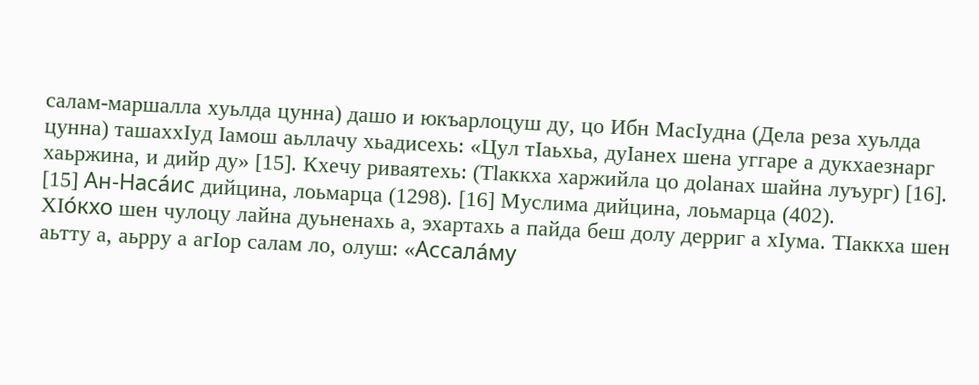салам-маршалла хуьлда цунна) дашо и юкъарлоцуш ду, цо Ибн МасIудна (Дела реза хуьлда цунна) ташаххIуд Iамош аьллачу хьадисехь: «Цул тIаьхьа, дуIанех шена уггаре а дукхаезнарг хаьржина, и дийр ду» [15]. Кхечу риваятехь: (Тӏаккха харжийла цо доӏанах шайна луъург) [16]. [15] Ан-Наса́ис дийцина, лоьмарца (1298). [16] Муслима дийцина, лоьмарца (402).
ХIо́кхо шен чулоцу лайна дуьненахь а, эхартахь а пайда беш долу дерриг а хIума. ТIаккха шен аьтту а, аьрру а агIор салам ло, олуш: «Ассала́му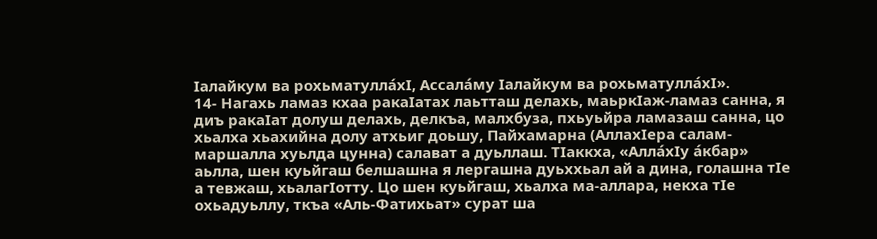Iалайкум ва рохьматулла́хI, Ассала́му Iалайкум ва рохьматулла́хI».
14- Нагахь ламаз кхаа ракаIатах лаьтташ делахь, маьркIаж-ламаз санна, я диъ ракаIат долуш делахь, делкъа, малхбуза, пхьуьйра ламазаш санна, цо хьалха хьахийна долу атхьиг доьшу, Пайхамарна (АллахIера салам-маршалла хуьлда цунна) салават а дуьллаш. ТIаккха, «Алла́хIу а́кбар» аьлла, шен куьйгаш белшашна я лергашна дуьххьал ай а дина, голашна тIе а тевжаш, хьалагIотту. Цо шен куьйгаш, хьалха ма-аллара, некха тIе охьадуьллу, ткъа «Аль-Фатихьат» сурат ша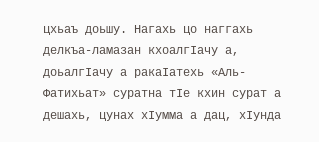цхьаъ доьшу. Нагахь цо наггахь делкъа-ламазан кхоалгIачу а, доьалгIачу а ракаIатехь «Аль-Фатихьат» суратна тIе кхин сурат а дешахь, цунах хIумма а дац, хIунда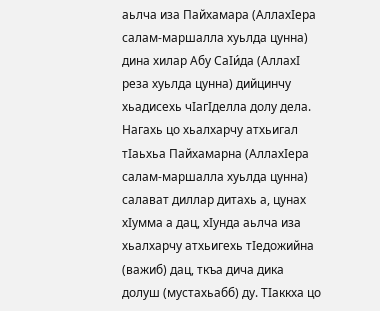аьлча иза Пайхамара (АллахIера салам-маршалла хуьлда цунна) дина хилар Абу СаIи́да (АллахI реза хуьлда цунна) дийцинчу хьадисехь чIагIделла долу дела. Нагахь цо хьалхарчу атхьигал тIаьхьа Пайхамарна (АллахIера салам-маршалла хуьлда цунна) салават диллар дитахь а, цунах хIумма а дац, хIунда аьлча иза хьалхарчу атхьигехь тIедожийна (важиб) дац, ткъа дича дика долуш (мустахьабб) ду. ТIаккха цо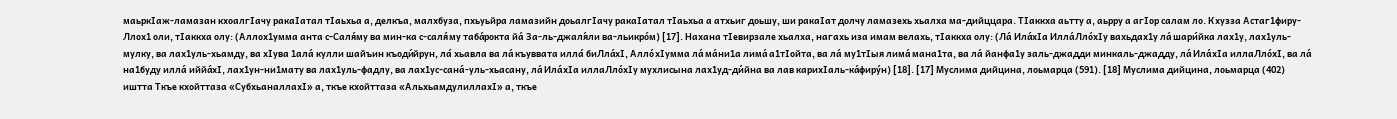маьркIаж-ламазан кхоалгIачу ракаIатал тIаьхьа а, делкъа, малхбуза, пхьуьйра ламазийн доьалгIачу ракаIатал тIаьхьа а атхьиг доьшу, ши ракаIат долчу ламазехь хьалха ма-дийццара. ТIаккха аьтту а, аьрру а агIор салам ло. Кхузза Астаг1фиру-Ллох1 оли, тIаккха олу: (Аллох1умма анта с-Саля́му ва мин-ка с-саля́му таба́рокта йа́ За-ль-джаля́ли ва-льикро́м) [17]. Нахана тIевирзале хьалха, нагахь иза имам велахь, тIаккха олу: (Ла́ Ила́хIа Илла́Лло́хIу вахьдах1у ла́ шари́йка лах1у, лах1уль-мулку, ва лах1уль-хьамду, ва хIува 1ала́ кулли шайъин къоди́йрун, ла́ хьавла ва ла́ къуввата илла́ биЛла́хI, Алло́хIумма ла́ ма́ни1а лима́ а1тIойта, ва ла́ му1тIыя лима́ мана1та, ва ла́ йанфа1у заль-джадди минкаль-джадду, ла́ Ила́хIа иллаЛло́хI, ва ла́ на1буду илла́ иййа́хI, лах1ун-ни1мату ва лах1уль-фадлу, ва лах1ус-сана́-уль-хьасану, ла́ Ила́хIа иллаЛло́хIу мухлисына лах1уд-ди́йна ва лав карихIаль-ка́фиру́н) [18]. [17] Муслима дийцина, лоьмарца (591). [18] Муслима дийцина, лоьмарца (402)
иштта Ткъе кхойттаза «СубхьаналлахӀ» а, ткъе кхойттаза «АльхьамдулиллахӀ» а, ткъе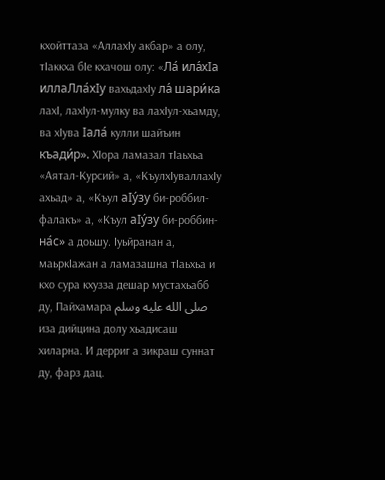кхойттаза «АллахӀу акбар» а олу, тӀаккха бӀе кхачош олу: «Ла́ ила́хӀа иллаЛла́хӀу вахьдахӀу ла́ шари́ка лахӀ, лахӀул-мулку ва лахӀул-хьамду, ва хӀува Ӏала́ кулли шайъин къади́р». ХӀора ламазал тӀаьхьа «Аятал-Курсий» а, «КъулхӀуваллахӀу ахьад» а, «Къул аӀу́зу би-роббил-фалакъ» а, «Къул аӀу́зу би-роббин-на́с» а доьшу. Ӏуьйранан а, маьркӀажан а ламазашна тӀаьхьа и кхо сура кхузза дешар мустахьабб ду, Пайхамара صلى الله عليه وسلم иза дийцина долу хьадисаш хиларна. И дерриг а зикраш суннат ду, фарз дац.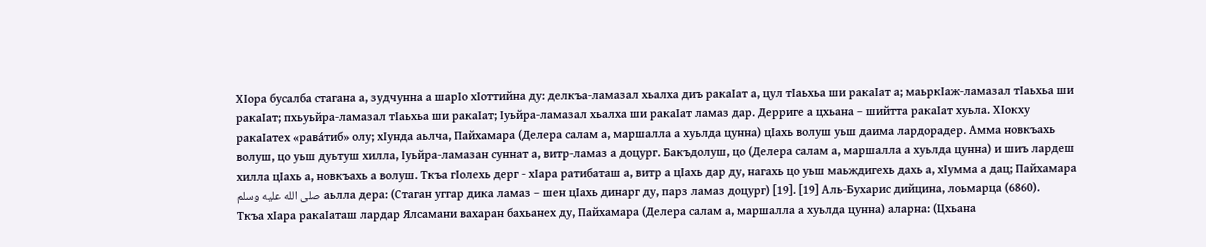ХIора бусалба стагана а, зудчунна а шарIо хIоттийна ду: делкъа-ламазал хьалха диъ ракаIат а, цул тIаьхьа ши ракаIат а; маьркIаж-ламазал тIаьхьа ши ракаIат; пхьуьйра-ламазал тIаьхьа ши ракаIат; Iуьйра-ламазал хьалха ши ракаIат ламаз дар. Дерриге а цхьана – шийтта ракаIат хуьла. ХIокху ракаIатех «рава́тиб» олу; хIунда аьлча, Пайхамара (Делера салам а, маршалла а хуьлда цунна) цIахь волуш уьш даима лардорадер. Амма новкъахь волуш, цо уьш дуьтуш хилла, Ӏуьйра-ламазан суннат а, витр-ламаз а доцург. Бакъдолуш, цо (Делера салам а, маршалла а хуьлда цунна) и шиъ лардеш хилла цӀахь а, новкъахь а волуш. Ткъа гӀолехь дерг - хӀара ратибаташ а, витр а цӀахь дар ду, нагахь цо уьш маьждигехь дахь а, хӀумма а дац; Пайхамара صلى الله عليه وسلم аьлла дера: (Стаган уггар дика ламаз – шен цIахь динарг ду, парз ламаз доцург) [19]. [19] Аль-Бухарис дийцина, лоьмарца (6860).
Ткъа хӀара ракаӀаташ лардар Ялсамани вахаран бахьанех ду, Пайхамара (Делера салам а, маршалла а хуьлда цунна) аларна: (Цхьана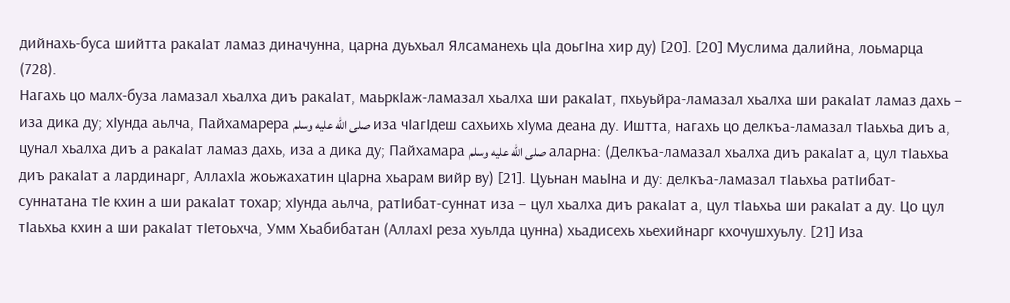дийнахь-буса шийтта ракаІат ламаз диначунна, царна дуьхьал Ялсаманехь цІа доьгІна хир ду) [20]. [20] Муслима далийна, лоьмарца (728).
Нагахь цо малх-буза ламазал хьалха диъ ракаӀат, маьркӀаж-ламазал хьалха ши ракаӀат, пхьуьйра-ламазал хьалха ши ракаӀат ламаз дахь – иза дика ду; хӀунда аьлча, Пайхамарера صلى الله عليه وسلم иза чӀагӀдеш сахьихь хӀума деана ду. Иштта, нагахь цо делкъа-ламазал тӀаьхьа диъ а, цунал хьалха диъ а ракаӀат ламаз дахь, иза а дика ду; Пайхамара صلى الله عليه وسلم аларна: (Делкъа-ламазал хьалха диъ ракаІат а, цул тІаьхьа диъ ракаІат а лардинарг, АллахІа жоьжахатин цІарна хьарам вийр ву) [21]. Цуьнан маьӀна и ду: делкъа-ламазал тӀаьхьа ратӀибат-суннатана тӀе кхин а ши ракаӀат тохар; хӀунда аьлча, ратӀибат-суннат иза – цул хьалха диъ ракаӀат а, цул тӀаьхьа ши ракаӀат а ду. Цо цул тӀаьхьа кхин а ши ракаӀат тӀетоьхча, Умм Хьабибатан (АллахӀ реза хуьлда цунна) хьадисехь хьехийнарг кхочушхуьлу. [21] Иза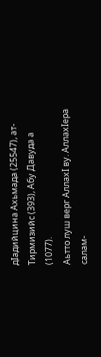дIадийцина Ахьмада (25547), ат-Тирмизийс (393), Абу Давуда а (1077).
Аьтто луш верг Аллахӏ ву. Аллахӏера салам-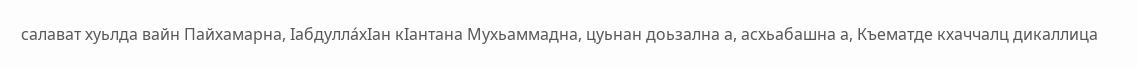салават хуьлда вайн Пайхамарна, ӏабдуллáхӏан кӏантана Мухьаммадна, цуьнан доьзална а, асхьабашна а, Къематде кхаччалц дикаллица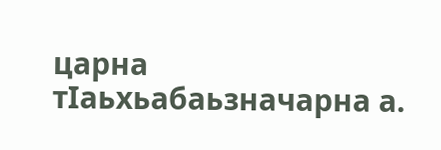царна тӏаьхьабаьзначарна а.